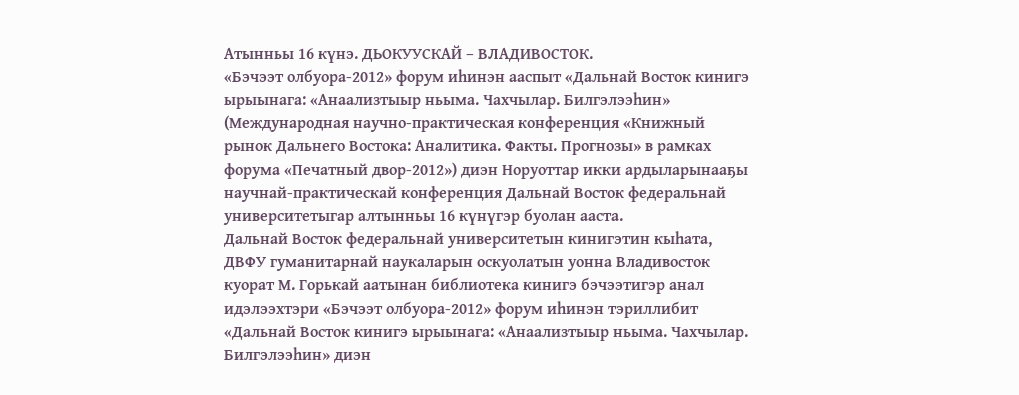Атынньы 16 күнэ. ДЬОКУУСКАЙ – ВЛАДИВОСТОК.
«Бэчээт олбуора-2012» форум иһинэн ааспыт «Дальнай Восток кинигэ ырыынага: «Анаализтыыр ньыма. Чахчылар. Билгэлээһин» (Международная научно-практическая конференция «Книжный рынок Дальнего Востока: Аналитика. Факты. Прогнозы» в рамках форума «Печатный двор-2012») диэн Норуоттар икки ардыларынааҕы научнай-практическай конференция Дальнай Восток федеральнай университетыгар алтынньы 16 күнүгэр буолан ааста.
Дальнай Восток федеральнай университетын кинигэтин кыһата, ДВФУ гуманитарнай наукаларын оскуолатын уонна Владивосток куорат М. Горькай аатынан библиотека кинигэ бэчээтигэр анал идэлээхтэри «Бэчээт олбуора-2012» форум иһинэн тэриллибит «Дальнай Восток кинигэ ырыынага: «Анаализтыыр ньыма. Чахчылар. Билгэлээһин» диэн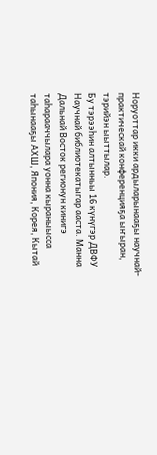Норуоттар икки ардыларынааҕы научнай-практическай конференцияҕа ыҥыран, тэрийэн ыыттылар.
Бу тэрээһин алтынньы 16 күнүгэр ДВФУ Научнай библиотекатыгар ааста. Манна Дальнай Восток регионун кинигэ таһарааччылара уонна кыраныысса таһынааҕы АХШ, Япония, Корея, Кытай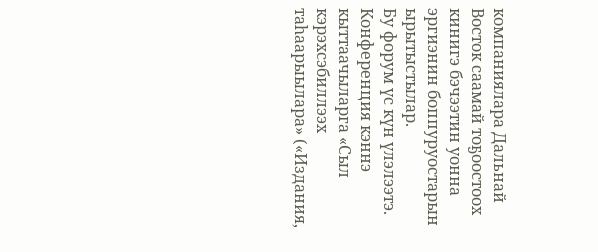компаниялара Дальнай Восток саамай тоҕоостоох кинигэ бэчээтин уонна эргиэнин боппуруостарын ырытыстылар.
Бу форум үс күн үлэлээтэ. Конференция кэннэ кыттаачыларга «Сыл кэрэхсэбиллээх таһаарыылара» («Издания,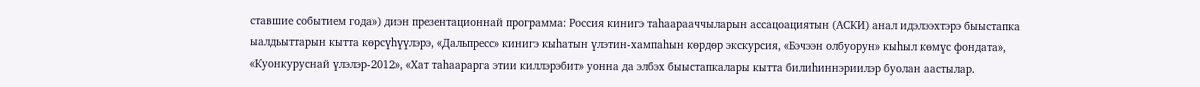ставшие событием года») диэн презентационнай программа: Россия кинигэ таһаарааччыларын ассацоациятын (АСКИ) анал идэлээхтэрэ быыстапка ыалдьыттарын кытта көрсүһүүлэрэ, «Дальпресс» кинигэ кыһатын үлэтин-хампаһын көрдөр экскурсия, «Бэчээн олбуорун» кыһыл көмүс фондата», «Куонкуруснай үлэлэр-2012», «Хат таһаарарга этии киллэрэбит» уонна да элбэх быыстапкалары кытта билиһиннэриилэр буолан аастылар.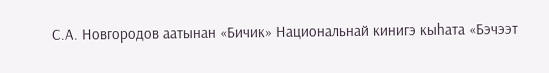С.А. Новгородов аатынан «Бичик» Национальнай кинигэ кыһата «Бэчээт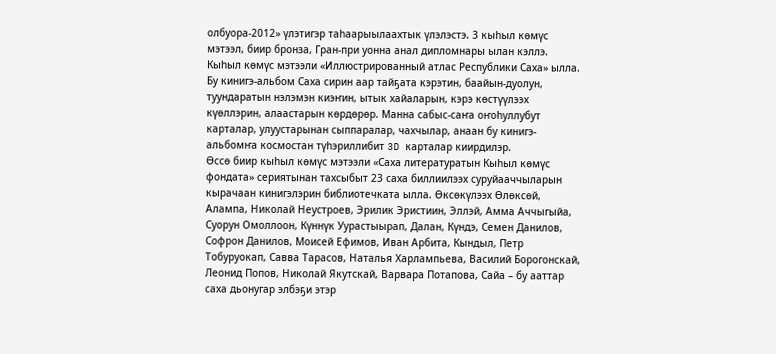олбуора-2012» үлэтигэр таһаарыылаахтык үлэлэстэ. 3 кыһыл көмүс мэтээл, биир бронза, Гран-при уонна анал дипломнары ылан кэллэ.
Кыһыл көмүс мэтээли «Иллюстрированный атлас Республики Саха» ылла. Бу кинигэ-альбом Саха сирин аар тайҕата кэрэтин, баайын-дуолун, туундаратын нэлэмэн киэҥин, ытык хайаларын, кэрэ көстүүлээх күөллэрин, алаастарын көрдөрөр. Манна сабыс-саҥа оҥоһуллубут карталар, улуустарынан сыппаралар, чахчылар, анаан бу кинигэ-альбомҥа космостан түһэриллибит 3D карталар киирдилэр.
Өссө биир кыһыл көмүс мэтээли «Саха литературатын Кыһыл көмүс фондата» сериятынан тахсыбыт 23 саха биллиилээх суруйааччыларын кырачаан кинигэлэрин библиотечката ылла. Өксөкүлээх Өлөксөй, Алампа, Николай Неустроев, Эрилик Эристиин, Эллэй, Амма Аччыгыйа, Суорун Омоллоон, Күннүк Уурастыырап, Далан, Күндэ, Семен Данилов, Софрон Данилов, Моисей Ефимов, Иван Арбита, Кындыл, Петр Тобуруокап, Савва Тарасов, Наталья Харлампьева, Василий Борогонскай, Леонид Попов, Николай Якутскай, Варвара Потапова, Сайа – бу ааттар саха дьонугар элбэҕи этэр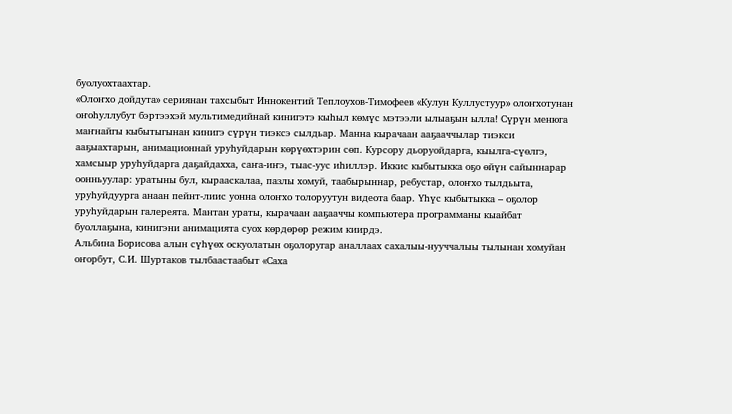буолуохтаахтар.
«Олоҥхо дойдута» сериянан тахсыбыт Иннокентий Теплоухов-Тимофеев «Кулун Куллустуур» олоҥхотунан оҥоһуллубут бэртээхэй мультимедийнай кинигэтэ кыһыл көмүс мэтээли ылыаҕын ылла! Сүрүн менюга маҥнайгы кыбытыгынан кинигэ сүрүн тиэксэ сылдьар. Манна кырачаан ааҕааччылар тиэкси ааҕыахтарын, анимационнай уруһуйдарын көрүөхтэрин сөп. Курсору дьоруойдарга, кыылга-сүөлгэ, хамсыыр уруһуйдарга даҕайдахха, саҥа-иҥэ, тыас-уус иһиллэр. Иккис кыбытыкка оҕо өйүн сайыннарар оонньуулар: уратыны бул, кырааскалаа, пазлы хомуй, таабырыннар, ребустар, олоҥхо тылдьыта, уруһуйдуурга анаан пейнт-лиис уонна олоҥхо толоруутун видеота баар. Үһүс кыбытыкка – оҕолор уруһуйдарын галереята. Мантан ураты, кырачаан ааҕааччы компьютера программаны кыайбат буоллаҕына, кинигэни анимацията суох көрдөрөр режим киирдэ.
Альбина Борисова алын сүһүөх оскуолатын оҕолоругар аналлаах сахалыы-нууччалыы тылынан хомуйан оҥорбут, С.И. Шуртаков тылбаастаабыт «Саха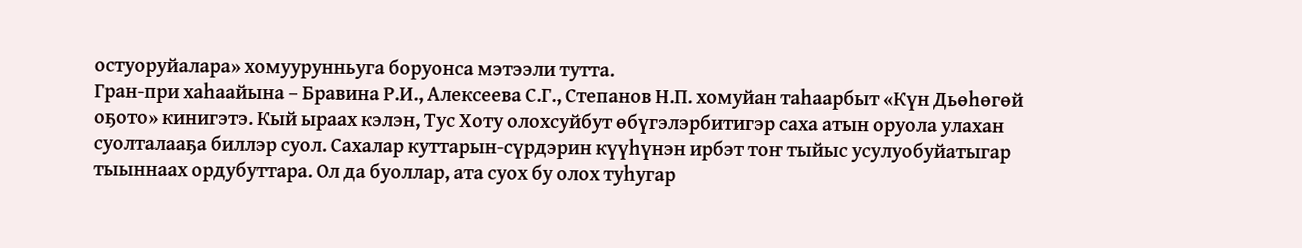остуоруйалара» хомуурунньуга боруонса мэтээли тутта.
Гран-при хаһаайына – Бравина Р.И., Алексеева С.Г., Степанов Н.П. хомуйан таһаарбыт «Күн Дьөһөгөй оҕото» кинигэтэ. Кый ыраах кэлэн, Тус Хоту олохсуйбут өбүгэлэрбитигэр саха атын оруола улахан суолталааҕа биллэр суол. Сахалар куттарын-сүрдэрин күүһүнэн ирбэт тоҥ тыйыс усулуобуйатыгар тыыннаах ордубуттара. Ол да буоллар, ата суох бу олох туһугар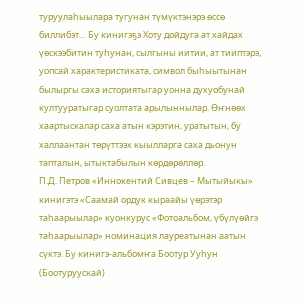туруулаһыылара тугунан түмүктэнэрэ өссө биллибэт… Бу кинигэҕэ Хоту дойдуга ат хайдах үөскээбитин туһунан, сылгыны иитии, ат тииптэрэ, уопсай характеристиката, символ быһыытынан былыргы саха историятыгар уонна духуобунай култууратыгар суолтата арылыннылар. Өҥнөөх хаартыскалар саха атын кэрэтин, уратытын, бу халлаантан төрүттээх кыылларга саха дьонун тапталын, ытыктабылын көрдөрөллөр.
П.Д. Петров «Иннокентий Сивцев – Мытыйыкы» кинигэтэ «Саамай ордук кыраайы үөрэтэр таһаарыылар» куонкурус «Фотоальбом, үбүлүөйгэ таһаарыылар» номинация лауреатынан аатын сүктэ. Бу кинигэ-альбомҥа Боотур Ууһун (Боотуруускай)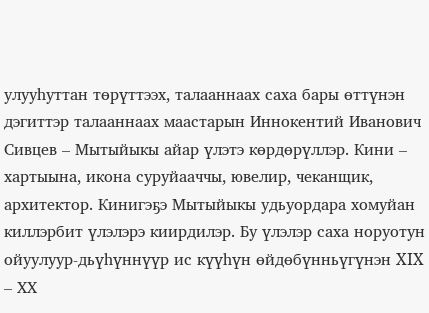улууһуттан төрүттээх, талааннаах саха бары өттүнэн дэгиттэр талааннаах маастарын Иннокентий Иванович Сивцев – Мытыйыкы айар үлэтэ көрдөрүллэр. Кини – хартыына, икона суруйааччы, ювелир, чеканщик, архитектор. Кинигэҕэ Мытыйыкы удьуордара хомуйан киллэрбит үлэлэрэ киирдилэр. Бу үлэлэр саха норуотун ойуулуур-дьүһүннүүр ис күүһүн өйдөбүнньүгүнэн XIX – ХХ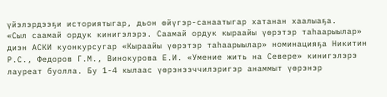үйэлэрдээҕи историятыгар, дьон өйүгэр-санаатыгар хатанан хаалыаҕа.
«Сыл саамай ордук кинигэлэрэ. Саамай ордук кыраайы үөрэтэр таһаарыылар» диэн АСКИ куонкурсугар «Кыраайы үөрэтэр таһаарыылар» номинацияҕа Никитин Р.С., Федоров Г.М., Винокурова Е.И. «Умение жить на Севере» кинигэлэрэ лауреат буолла. Бу 1-4 кылаас үөрэнээччилэригэр анаммыт үөрэнэр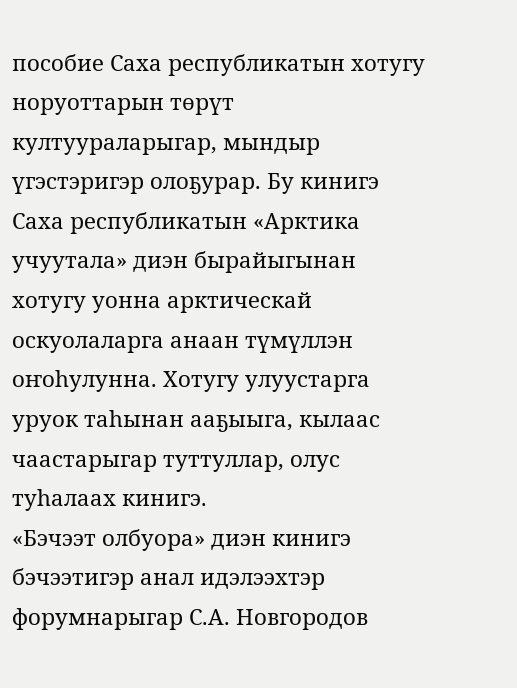пособие Саха республикатын хотугу норуоттарын төрүт култуураларыгар, мындыр үгэстэригэр олоҕурар. Бу кинигэ Саха республикатын «Арктика учуутала» диэн бырайыгынан хотугу уонна арктическай оскуолаларга анаан түмүллэн оҥоһулунна. Хотугу улуустарга уруок таһынан ааҕыыга, кылаас чаастарыгар туттуллар, олус туһалаах кинигэ.
«Бэчээт олбуора» диэн кинигэ бэчээтигэр анал идэлээхтэр форумнарыгар С.А. Новгородов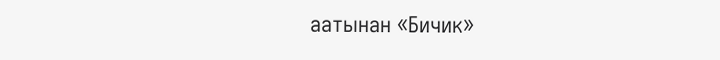аатынан «Бичик»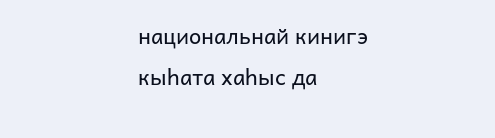национальнай кинигэ кыһата хаһыс да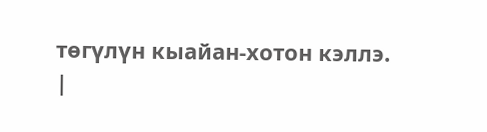төгүлүн кыайан-хотон кэллэ.
|